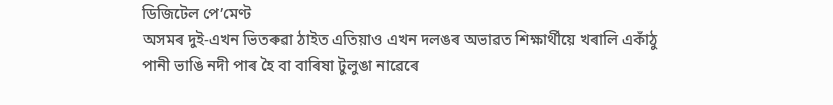ডিজিটেল পে’মেণ্ট
অসমৰ দুই-এখন ভিতৰুৱা ঠাইত এতিয়াও এখন দলঙৰ অভাৱত শিক্ষাৰ্থীয়ে খৰালি একাঁঠু পানী ভাঙি নদী পাৰ হৈ বা বাৰিষা টুলুঙা নাৱেৰে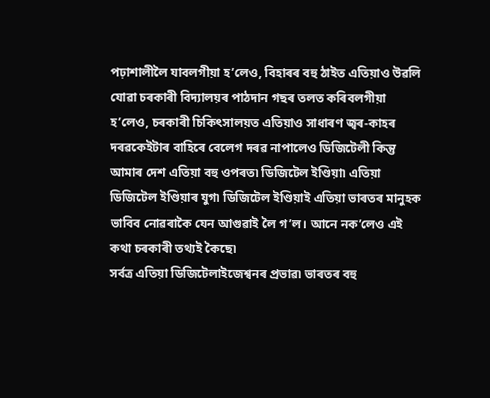পঢ়াশালীলৈ যাবলগীয়া হ’লেও, বিহাৰৰ বহু ঠাইত এতিয়াও উৱলি যোৱা চৰকাৰী বিদ্যালয়ৰ পাঠদান গছৰ তলত কৰিবলগীয়া হ’লেও, চৰকাৰী চিকিৎসালয়ত এতিয়াও সাধাৰণ জ্বৰ-কাহৰ দৰৱকেইটাৰ বাহিৰে বেলেগ দৰৱ নাপালেও ডিজিটেলী কিন্তু আমাৰ দেশ এতিয়া বহু ওপৰত৷ ডিজিটেল ইণ্ডিয়া৷ এতিয়া ডিজিটেল ইণ্ডিয়াৰ যুগ৷ ডিজিটেল ইণ্ডিয়াই এতিয়া ভাৰতৰ মানুহক ভাবিব নোৱৰাকৈ যেন আগুৱাই লৈ গ’ল। আনে নক’লেও এই কথা চৰকাৰী তথ্যই কৈছে৷
সৰ্বত্ৰ এতিয়া ডিজিটেলাইজেশ্বনৰ প্ৰভাৱ৷ ভাৰতৰ বহু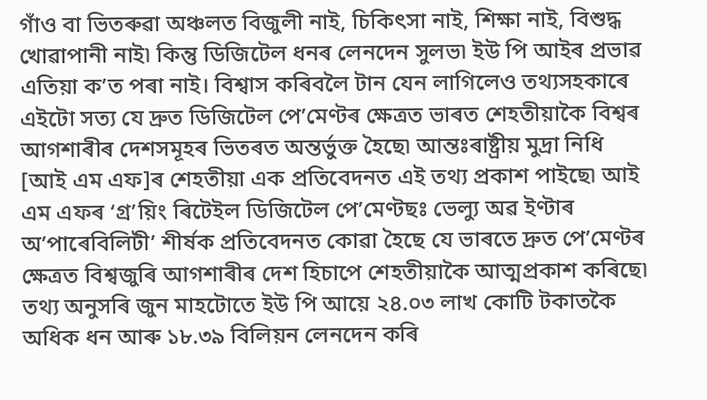গাঁও বা ভিতৰুৱা অঞ্চলত বিজুলী নাই, চিকিৎসা নাই, শিক্ষা নাই, বিশুদ্ধ খোৱাপানী নাই৷ কিন্তু ডিজিটেল ধনৰ লেনদেন সুলভ৷ ইউ পি আইৰ প্ৰভাৱ এতিয়া ক’ত পৰা নাই। বিশ্বাস কৰিবলৈ টান যেন লাগিলেও তথ্যসহকাৰে এইটো সত্য যে দ্ৰুত ডিজিটেল পে’মেণ্টৰ ক্ষেত্ৰত ভাৰত শেহতীয়াকৈ বিশ্বৰ আগশাৰীৰ দেশসমূহৰ ভিতৰত অন্তৰ্ভুক্ত হৈছে৷ আন্তঃৰাষ্ট্ৰীয় মুদ্ৰা নিধি [আই এম এফ]ৰ শেহতীয়া এক প্ৰতিবেদনত এই তথ্য প্ৰকাশ পাইছে৷ আই এম এফৰ ‘গ্ৰ’য়িং ৰিটেইল ডিজিটেল পে’মেণ্টছঃ ভেল্যু অৱ ইণ্টাৰ অ’পাৰেবিলিটী’ শীৰ্ষক প্ৰতিবেদনত কোৱা হৈছে যে ভাৰতে দ্ৰুত পে’মেণ্টৰ ক্ষেত্ৰত বিশ্বজুৰি আগশাৰীৰ দেশ হিচাপে শেহতীয়াকৈ আত্মপ্ৰকাশ কৰিছে৷
তথ্য অনুসৰি জুন মাহটোতে ইউ পি আয়ে ২৪.০৩ লাখ কোটি টকাতকৈ অধিক ধন আৰু ১৮.৩৯ বিলিয়ন লেনদেন কৰি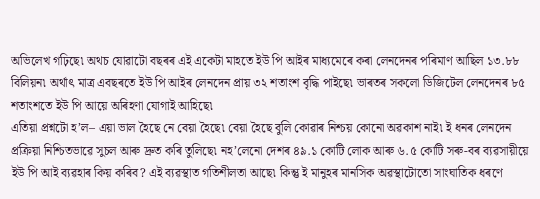অভিলেখ গঢ়িছে৷ অথচ যোৱাটো বছৰৰ এই একেটা মাহতে ইউ পি আইৰ মাধ্যমেৰে কৰা লেনদেনৰ পৰিমাণ আছিল ১৩.৮৮ বিলিয়ন৷ অৰ্থাৎ মাত্ৰ এবছৰতে ইউ পি আইৰ লেনদেন প্ৰায় ৩২ শতাংশ বৃদ্ধি পাইছে৷ ভাৰতৰ সকলো ডিজিটেল লেনদেনৰ ৮৫ শতাংশতে ইউ পি আয়ে অৰিহণা যোগাই আহিছে৷
এতিয়া প্ৰশ্নটো হ’ল– এয়া ভাল হৈছে নে বেয়া হৈছে৷ বেয়া হৈছে বুলি কোৱাৰ নিশ্চয় কোনো অৱকাশ নাই৷ ই ধনৰ লেনদেন প্ৰক্ৰিয়া নিশ্চিতভাৱে সুচল আৰু দ্ৰুত কৰি তুলিছে৷ নহ’লেনো দেশৰ ৪৯.১ কোটি লোক আৰু ৬.৫ কোটি সৰু-বৰ ব্যৱসায়ীয়ে ইউ পি আই ব্যৱহাৰ কিয় কৰিব? এই ব্যৱস্থাত গতিশীলতা আছে৷ কিন্তু ই মানুহৰ মানসিক অৱস্থাটোতো সাংঘাতিক ধৰণে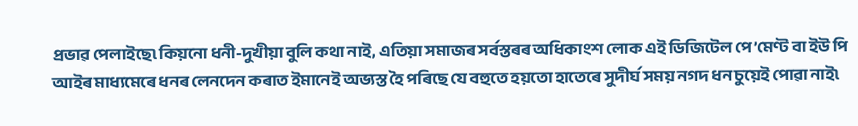প্ৰভাৱ পেলাইছে৷ কিয়নো ধনী-দুখীয়া বুলি কথা নাই, এতিয়া সমাজৰ সৰ্বস্তৰৰ অধিকাংশ লোক এই ডিজিটেল পে’মেণ্ট বা ইউ পি আইৰ মাধ্যমেৰে ধনৰ লেনদেন কৰাত ইমানেই অভ্যস্ত হৈ পৰিছে যে বহুতে হয়তো হাতেৰে সুদীৰ্ঘ সময় নগদ ধন চুয়েই পোৱা নাই৷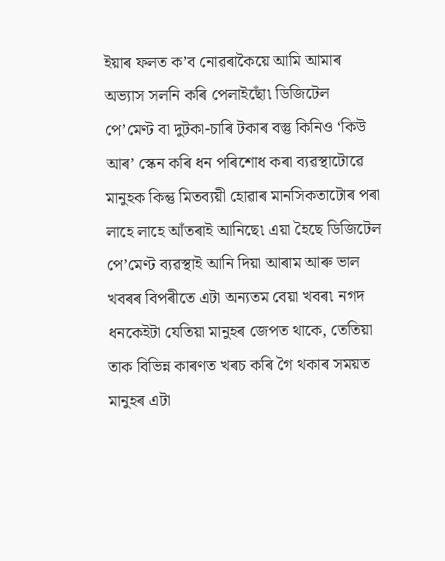ইয়াৰ ফলত ক’ব নোৱৰাকৈয়ে আমি আমাৰ অভ্যাস সলনি কৰি পেলাইছোঁ৷ ডিজিটেল পে’মেণ্ট বা দুটকা-চাৰি টকাৰ বস্তু কিনিও ‘কিউ আৰ’ স্কেন কৰি ধন পৰিশোধ কৰা ব্যৱস্থাটোৱে মানুহক কিন্তু মিতব্যয়ী হোৱাৰ মানসিকতাটোৰ পৰা লাহে লাহে আঁতৰাই আনিছে৷ এয়া হৈছে ডিজিটেল পে’মেণ্ট ব্যৱস্থাই আনি দিয়া আৰাম আৰু ভাল খবৰৰ বিপৰীতে এটা অন্যতম বেয়া খবৰ৷ নগদ ধনকেইটা যেতিয়া মানুহৰ জেপত থাকে, তেতিয়া তাক বিভিন্ন কাৰণত খৰচ কৰি গৈ থকাৰ সময়ত মানুহৰ এটা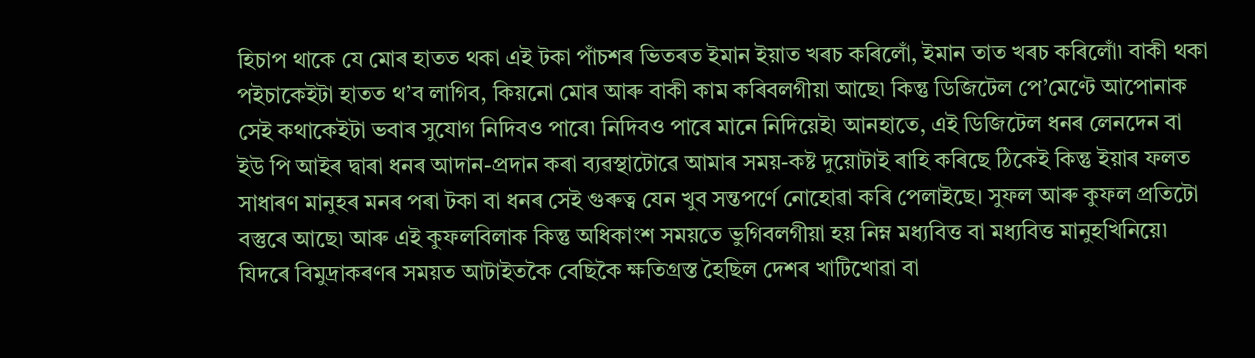হিচাপ থাকে যে মোৰ হাতত থকা এই টকা পাঁচশৰ ভিতৰত ইমান ইয়াত খৰচ কৰিলোঁ, ইমান তাত খৰচ কৰিলোঁ৷ বাকী থকা পইচাকেইটা হাতত থ’ব লাগিব, কিয়নো মোৰ আৰু বাকী কাম কৰিবলগীয়া আছে৷ কিন্তু ডিজিটেল পে’মেণ্টে আপোনাক সেই কথাকেইটা ভবাৰ সুযোগ নিদিবও পাৰে৷ নিদিবও পাৰে মানে নিদিয়েই৷ আনহাতে, এই ডিজিটেল ধনৰ লেনদেন বা ইউ পি আইৰ দ্বাৰা ধনৰ আদান-প্ৰদান কৰা ব্যৱস্থাটোৱে আমাৰ সময়-কষ্ট দুয়োটাই ৰাহি কৰিছে ঠিকেই কিন্তু ইয়াৰ ফলত সাধাৰণ মানুহৰ মনৰ পৰা টকা বা ধনৰ সেই গুৰুত্ব যেন খুব সন্তপৰ্ণে নোহোৱা কৰি পেলাইছে। সুফল আৰু কুফল প্ৰতিটো বস্তুৰে আছে৷ আৰু এই কুফলবিলাক কিন্তু অধিকাংশ সময়তে ভুগিবলগীয়া হয় নিম্ন মধ্যবিত্ত বা মধ্যবিত্ত মানুহখিনিয়ে৷ যিদৰে বিমুদ্ৰাকৰণৰ সময়ত আটাইতকৈ বেছিকৈ ক্ষতিগ্ৰস্ত হৈছিল দেশৰ খাটিখোৱা বা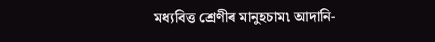মধ্যবিত্ত শ্ৰেণীৰ মানুহচাম৷ আদানি-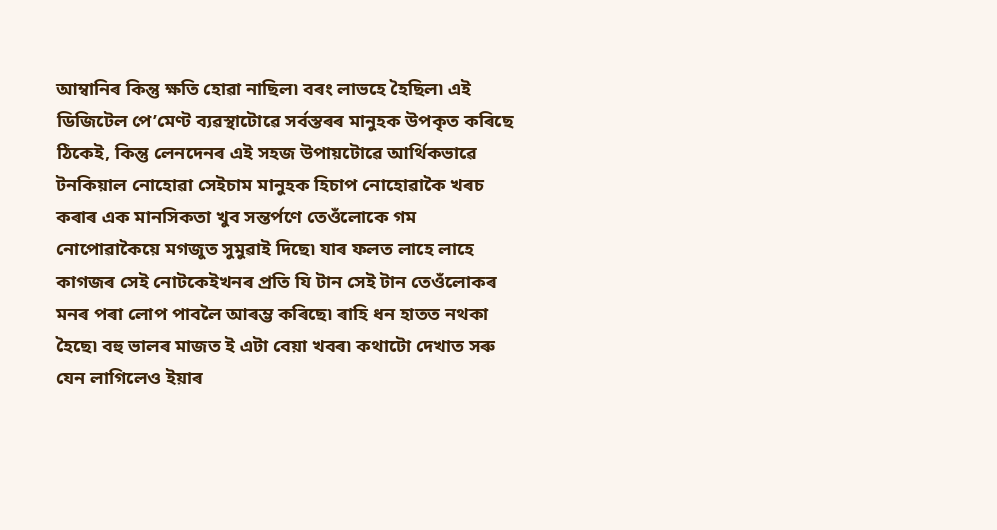আম্বানিৰ কিন্তু ক্ষতি হোৱা নাছিল৷ বৰং লাভহে হৈছিল৷ এই ডিজিটেল পে’মেণ্ট ব্যৱস্থাটোৱে সৰ্বস্তৰৰ মানুহক উপকৃত কৰিছে ঠিকেই, কিন্তু লেনদেনৰ এই সহজ উপায়টোৱে আৰ্থিকভাৱে টনকিয়াল নোহোৱা সেইচাম মানুহক হিচাপ নোহোৱাকৈ খৰচ কৰাৰ এক মানসিকতা খুব সন্তৰ্পণে তেওঁলোকে গম নোপোৱাকৈয়ে মগজুত সুমুৱাই দিছে৷ যাৰ ফলত লাহে লাহে কাগজৰ সেই নোটকেইখনৰ প্ৰতি যি টান সেই টান তেওঁলোকৰ মনৰ পৰা লোপ পাবলৈ আৰম্ভ কৰিছে৷ ৰাহি ধন হাতত নথকা হৈছে৷ বহু ভালৰ মাজত ই এটা বেয়া খবৰ৷ কথাটো দেখাত সৰু যেন লাগিলেও ইয়াৰ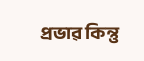প্ৰভাৱ কিন্তু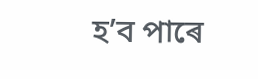হ’ব পাৰে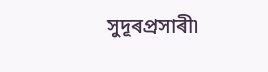সুদূৰপ্ৰসাৰী৷